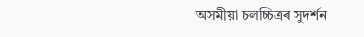অসমীয়া চলচ্চিত্ৰৰ সুদৰ্শন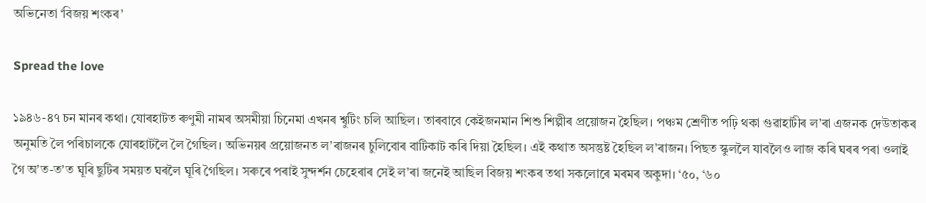অভিনেতা ‘বিজয় শংকৰ’

Spread the love

১৯৪৬-৪৭ চন মানৰ কথা। যোৰহাটত ৰুণুমী নামৰ অসমীয়া চিনেমা এখনৰ শ্বুটিং চলি আছিল। তাৰবাবে কেইজনমান শিশু শিল্পীৰ প্ৰয়োজন হৈছিল। পঞ্চম শ্ৰেণীত পঢ়ি থকা গুৱাহাটীৰ ল’ৰা এজনক দেউতাকৰ অনুমতি লৈ পৰিচালকে যোৰহাটলৈ লৈ গৈছিল। অভিনয়ৰ প্ৰয়োজনত ল’ৰাজনৰ চুলিবোৰ বাটিকাট কৰি দিয়া হৈছিল। এই কথাত অসন্তুষ্ট হৈছিল ল’ৰাজন। পিছত স্কুললৈ যাবলৈও লাজ কৰি ঘৰৰ পৰা ওলাই গৈ অʼত-তʼত ঘূৰি ছুটিৰ সময়ত ঘৰলৈ ঘূৰি গৈছিল। সৰুৰে পৰাই সুন্দৰ্শন চেহেৰাৰ সেই ল’ৰা জনেই আছিল বিজয় শংকৰ তথা সকলোৰে মৰমৰ অকুদা। ‘৫০, ‘৬০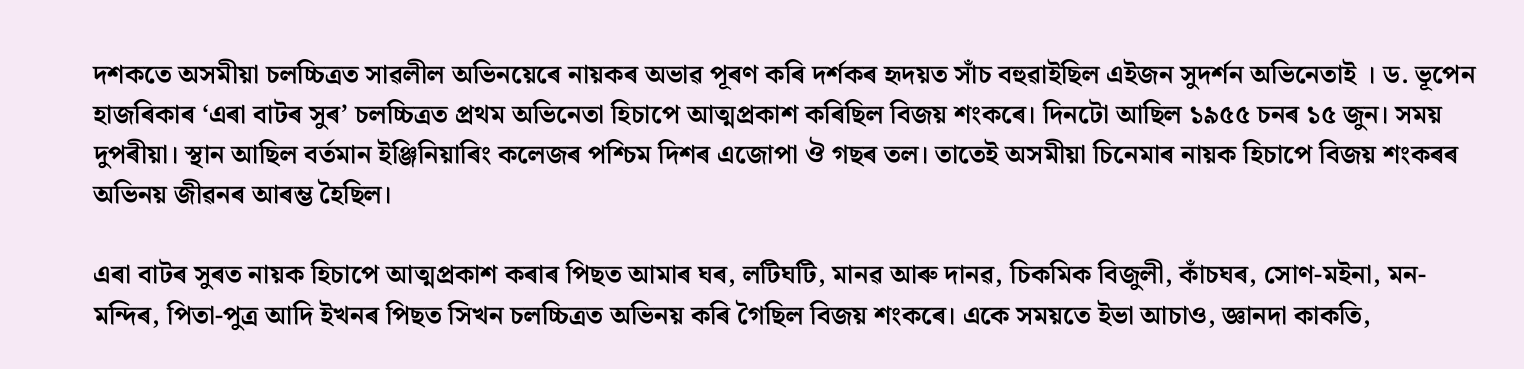দশকতে অসমীয়া চলচ্চিত্ৰত সাৱলীল অভিনয়েৰে নায়কৰ অভাৱ পূৰণ কৰি দৰ্শকৰ হৃদয়ত সাঁচ বহুৱাইছিল এইজন সুদৰ্শন অভিনেতাই । ড. ভূপেন হাজৰিকাৰ ‘এৰা বাটৰ সুৰ’ চলচ্চিত্ৰত প্ৰথম অভিনেতা হিচাপে আত্মপ্ৰকাশ কৰিছিল বিজয় শংকৰে। দিনটো আছিল ১৯৫৫ চনৰ ১৫ জুন। সময় দুপৰীয়া। স্থান আছিল বৰ্তমান ইঞ্জিনিয়াৰিং কলেজৰ পশ্চিম দিশৰ এজোপা ঔ গছৰ তল। তাতেই অসমীয়া চিনেমাৰ নায়ক হিচাপে বিজয় শংকৰৰ অভিনয় জীৱনৰ আৰম্ভ হৈছিল।

এৰা বাটৰ সুৰত নায়ক হিচাপে আত্মপ্ৰকাশ কৰাৰ পিছত আমাৰ ঘৰ, লটিঘটি, মানৱ আৰু দানৱ, চিকমিক বিজুলী, কাঁচঘৰ, সোণ-মইনা, মন-মন্দিৰ, পিতা-পুত্ৰ আদি ইখনৰ পিছত সিখন চলচ্চিত্ৰত অভিনয় কৰি গৈছিল বিজয় শংকৰে। একে সময়তে ইভা আচাও, জ্ঞানদা কাকতি,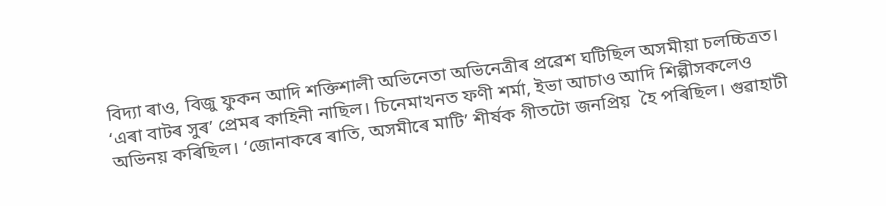বিদ্যা ৰাও, বিজু ফুকন আদি শক্তিশালী অভিনেতা অভিনেত্ৰীৰ প্ৰৱেশ ঘটিছিল অসমীয়া চলচ্চিত্ৰত। ‘এৰা বাটৰ সুৰ’ প্ৰেমৰ কাহিনী নাছিল। চিনেমাখনত ফণী শৰ্মা, ইভা আচাও আদি শিল্পীসকলেও অভিনয় কৰিছিল। ‘জোনাকৰে ৰাতি, অসমীৰে মাটি’ শীৰ্ষক গীতটো জনপ্ৰিয়  হৈ পৰিছিল। গুৱাহাটী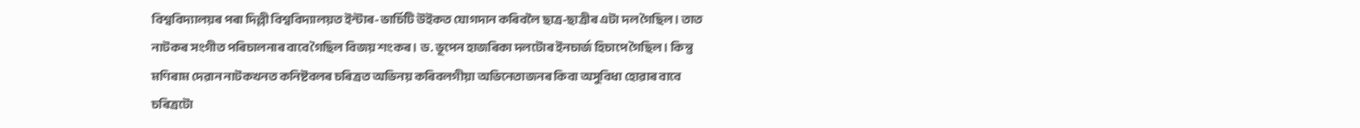বিশ্ববিদ্যালয়ৰ পৰা দিল্লী বিশ্ববিদ্যালয়ত ইন্টাৰ-ভাৰ্চিটি উইকত যোগদান কৰিবলৈ ছাত্ৰ-ছাত্ৰীৰ এটা দল গৈছিল। তাত নাটকৰ সংগীত পৰিচালনাৰ বাবে গৈছিল বিজয় শংকৰ। ড. ভূপেন হাজৰিকা দলটোৰ ইনচাৰ্জ হিচাপে গৈছিল। কিন্তু মণিৰাম দেৱান নাটকখনত কনিষ্টবলৰ চৰিত্ৰত অভিনয় কৰিবলগীয়া অভিনেতাজনৰ কিবা অসুবিধা হোৱাৰ বাবে চৰিত্ৰটো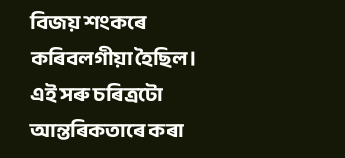বিজয় শংকৰে কৰিবলগীয়া হৈছিল। এই সৰু চৰিত্ৰটো আন্তৰিকতাৰে কৰা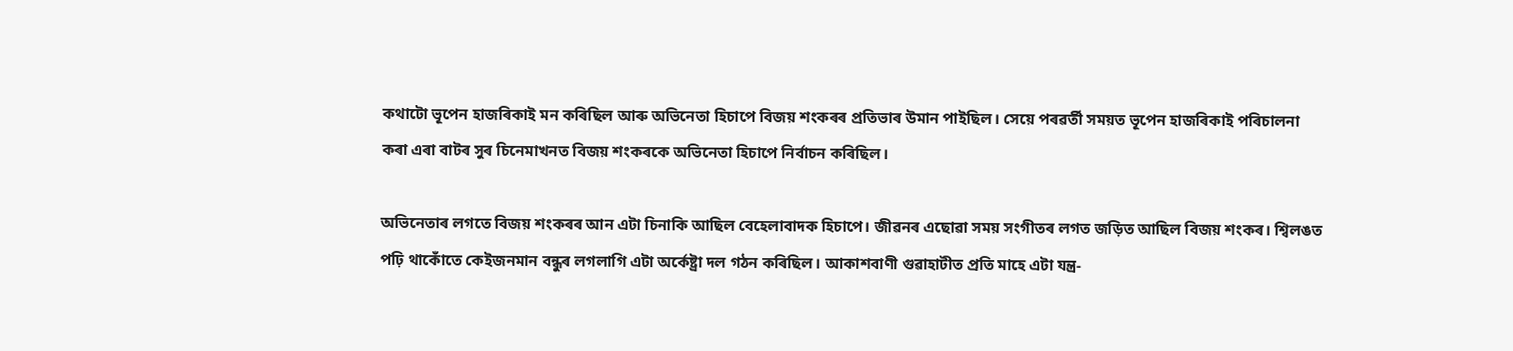কথাটো ভূপেন হাজৰিকাই মন কৰিছিল আৰু অভিনেতা হিচাপে বিজয় শংকৰৰ প্ৰতিভাৰ উমান পাইছিল। সেয়ে পৰৱৰ্তী সময়ত ভূপেন হাজৰিকাই পৰিচালনা কৰা এৰা বাটৰ সুৰ চিনেমাখনত বিজয় শংকৰকে অভিনেতা হিচাপে নিৰ্বাচন কৰিছিল।

অভিনেতাৰ লগতে বিজয় শংকৰৰ আন এটা চিনাকি আছিল বেহেলাবাদক হিচাপে। জীৱনৰ এছোৱা সময় সংগীতৰ লগত জড়িত আছিল বিজয় শংকৰ। শ্বিলঙত পঢ়ি থাকোঁতে কেইজনমান বন্ধুৰ লগলাগি এটা অৰ্কেষ্ট্ৰা দল গঠন কৰিছিল। আকাশবাণী গুৱাহাটীত প্ৰতি মাহে এটা যন্ত্ৰ-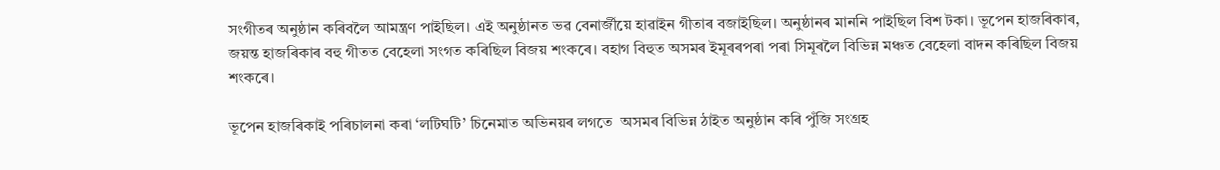সংগীতৰ অনুষ্ঠান কৰিবলৈ আমন্ত্ৰণ পাইছিল। এই অনুষ্ঠানত ভৱ বেনাৰ্জীয়ে হাৱাইন গীতাৰ বজাইছিল। অনুষ্ঠানৰ মাননি পাইছিল বিশ টকা। ভূপেন হাজৰিকাৰ, জয়ন্ত হাজৰিকাৰ বহু গীতত বেহেলা সংগত কৰিছিল বিজয় শংকৰে। বহাগ বিহুত অসমৰ ইমূৰৰপৰা পৰা সিমূৰলৈ বিভিন্ন মঞ্চত বেহেলা বাদন কৰিছিল বিজয় শংকৰে।

ভূপেন হাজৰিকাই পৰিচালনা কৰা ‘লটিঘটি’ চিনেমাত অভিনয়ৰ লগতে  অসমৰ বিভিন্ন ঠাইত অনুষ্ঠান কৰি পুঁজি সংগ্ৰহ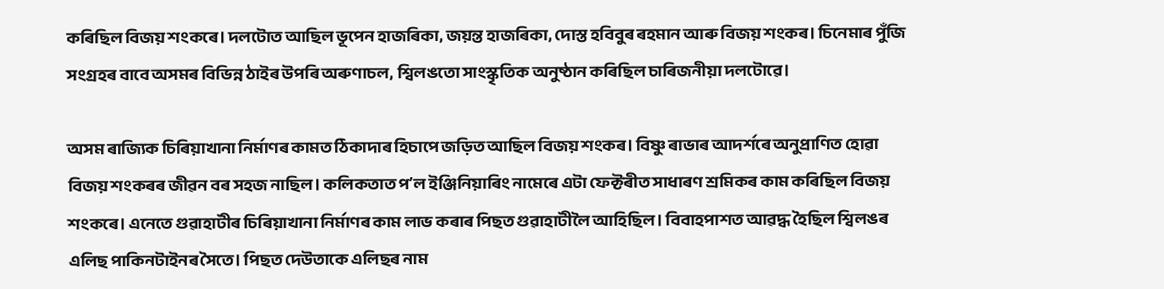কৰিছিল বিজয় শংকৰে। দলটোত আছিল ভূপেন হাজৰিকা, জয়ন্ত হাজৰিকা, দোস্ত হবিবুৰ ৰহমান আৰু বিজয় শংকৰ। চিনেমাৰ পুঁজি সংগ্ৰহৰ বাবে অসমৰ বিভিন্ন ঠাইৰ উপৰি অৰুণাচল, শ্বিলঙতো সাংস্কৃতিক অনুষ্ঠান কৰিছিল চাৰিজনীয়া দলটোৱে।

অসম ৰাজ্যিক চিৰিয়াখানা নিৰ্মাণৰ কামত ঠিকাদাৰ হিচাপে জড়িত আছিল বিজয় শংকৰ। বিষ্ণু ৰাভাৰ আদৰ্শৰে অনুপ্ৰাণিত হোৱা বিজয় শংকৰৰ জীৱন বৰ সহজ নাছিল। কলিকতাত পʼল ইঞ্জিনিয়াৰিং নামেৰে এটা ফেক্টৰীত সাধাৰণ শ্ৰমিকৰ কাম কৰিছিল বিজয় শংকৰে। এনেতে গুৱাহাটীৰ চিৰিয়াখানা নিৰ্মাণৰ কাম লাভ কৰাৰ পিছত গুৱাহাটীলৈ আহিছিল। বিবাহপাশত আৱদ্ধ হৈছিল শ্বিলঙৰ এলিছ পাকিনটাইনৰ সৈতে। পিছত দেউতাকে এলিছৰ নাম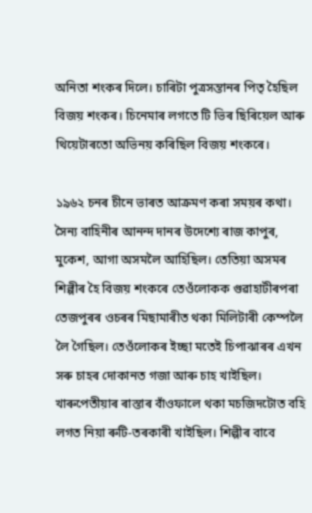অনিতা শংকৰ দিলে। চাৰিটা পুত্ৰসন্তানৰ পিতৃ হৈছিল বিজয় শংকৰ। চিনেমাৰ লগতে টি ভিৰ ছিৰিয়েল আৰু থিয়েটাৰতো অভিনয় কৰিছিল বিজয় শংকৰে।

১৯৬২ চনৰ চীনে ভাৰত আক্ৰমণ কৰা সময়ৰ কথা। সৈন্য বাহিনীৰ আনন্দ দানৰ উদেশ্যে ৰাজ কাপুৰ, মুকেশ, আগা অসমলৈ আহিছিল। তেতিয়া অসমৰ শিল্পীৰ হৈ বিজয় শংকৰে তেওঁলোকক গুৱাহাটীৰপৰা তেজপুৰৰ ওচৰৰ মিছামাৰীত থকা মিলিটাৰী কেম্পলৈ লৈ গৈছিল। তেওঁলোকৰ ইচ্ছা মতেই চিপাঝাৰৰ এখন সৰু চাহৰ দোকানত গজা আৰু চাহ খাইছিল। খাৰুপেতীয়াৰ ৰাস্তাৰ বাঁওফালে থকা মচজিদটোত বহি লগত নিয়া ৰুটি-তৰকাৰী খাইছিল। শিল্পীৰ বাবে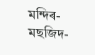মন্দিৰ-মছজিদ-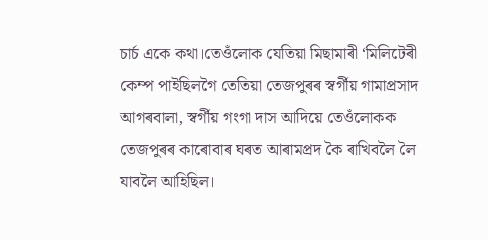চার্চ একে কথা।তেওঁলোক যেতিয়া মিছামাৰী ‘মিলিটেৰী কেম্প পাইছিলগৈ তেতিয়া তেজপুৰৰ স্বৰ্গীয় গামাপ্রসাদ আগৰবালা, স্বর্গীয় গংগা দাস আদিয়ে তেওঁলোকক তেজপুৰৰ কাৰোবাৰ ঘৰত আৰামপ্রদ কৈ ৰাখিবলৈ লৈ যাবলৈ আহিছিল।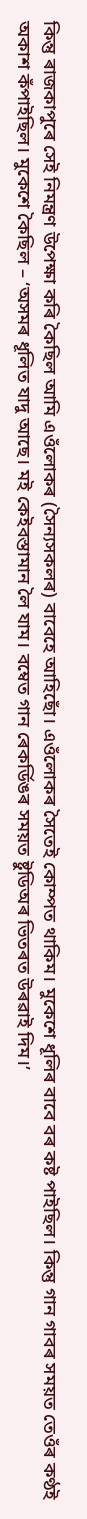কিন্তু ৰাজকাপুৰে সেই নিমন্ত্রণ উপেক্ষা কৰি কৈছিল আমি এওঁলোকৰ (সৈন্যসকলৰ) বাবেহে আহিছোঁ। এওঁলোকৰ সৈতেই কোম্পত থাকিম। মুকেশে ধূলিৰ বাবে বৰ কষ্ট পাইছিল। কিন্তু গান গাবৰ সময়ত তেওঁৰ কণ্ঠই অকাশ কঁপাইছিল। মুকেশে কৈছিল – ‘অসমৰ ধূলিত যাদু আছে। মই কেইবস্তামান লৈ যাম। বম্বেত গান ৰেকর্ডিঙৰ সময়ত ষ্টুডিঅৰ ভিতৰত উৰৱাই দিম।’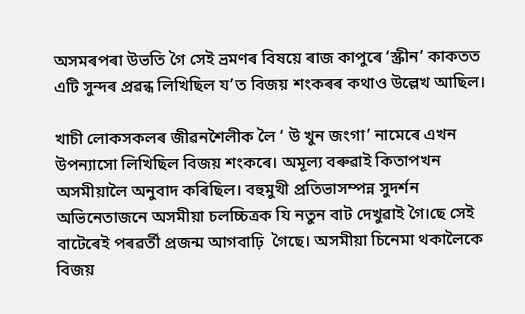অসমৰপৰা উভতি গৈ সেই ভ্ৰমণৰ বিষয়ে ৰাজ কাপুৰে ‘স্ক্রীন’ কাকতত এটি সুন্দৰ প্রৱন্ধ লিখিছিল যʼত বিজয় শংকৰৰ কথাও উল্লেখ আছিল।

খাচী লোকসকলৰ জীৱনশৈলীক লৈ ‘ উ খুন জংগা’ নামেৰে এখন উপন্যাসো লিখিছিল বিজয় শংকৰে। অমূল্য বৰুৱাই কিতাপখন অসমীয়ালৈ অনুবাদ কৰিছিল। বহুমুখী প্ৰতিভাসম্পন্ন সুদৰ্শন অভিনেতাজনে অসমীয়া চলচ্চিত্ৰক যি নতুন বাট দেখুৱাই গৈ।ছে সেই বাটেৰেই পৰৱৰ্তী প্ৰজন্ম আগবাঢ়ি  গৈছে। অসমীয়া চিনেমা থকালৈকে বিজয়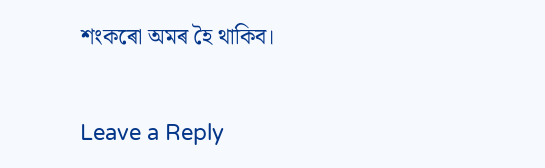শংকৰো অমৰ হৈ থাকিব।

Leave a Reply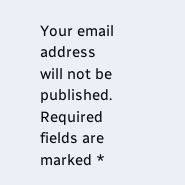Your email address will not be published. Required fields are marked *